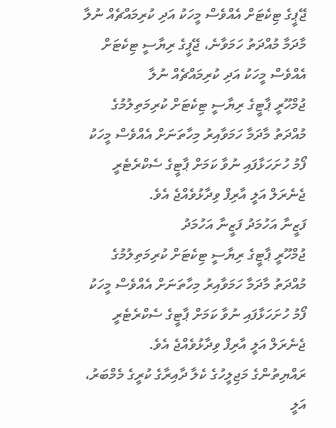ޖޭޕީގެ ޓިކެޓަށް އެއްވެސް މީހަކު އަދި ކުރިމައްޗެއް ނުލާ
މާދަމާ މުއްދަތު ހަމަވާނެ، ޖޭޕީގެ ރިޔާސީ ޓިކެޓަށް އެއްވެސް މީހަކު އަދި ކުރިމައްޗެއް ނުލާ
ޖުމްހޫރީ ޕާޓީގެ ރިޔާސީ ޓިކެޓަށް ކުރިމަތިލުމުގެ މުއްދަތު މާދަމާ ހަމަވާއިރު މިހާތަނަށް އެއްވެސް މީހަކު ފޯމު ހުށަހަޅާފައި ނުވާ ކަމަށް ޕާޓީގެ ސެކްރެޓެރީ ޖެނެރަލް އަލީ އާރިފް ވިދާޅުވެއްޖެ އެވެ.
ފަޒީނާ އަހުމަދު ފަޒީނާ އަހުމަދު
ޖުމްހޫރީ ޕާޓީގެ ރިޔާސީ ޓިކެޓަށް ކުރިމަތިލުމުގެ މުއްދަތު މާދަމާ ހަމަވާއިރު މިހާތަނަށް އެއްވެސް މީހަކު ފޯމު ހުށަހަޅާފައި ނުވާ ކަމަށް ޕާޓީގެ ސެކްރެޓެރީ ޖެނެރަލް އަލީ އާރިފް ވިދާޅުވެއްޖެ އެވެ.
ރައްޔިތުންގެ މަޖިލީހުގެ ކެލާ ދާއިރާގެ ކުރީގެ މެމްބަރު، އަލީ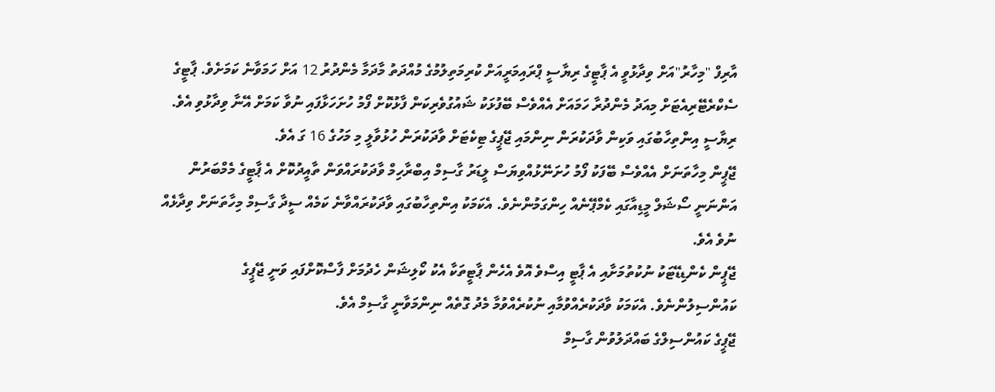އާރިފް "މިހާރު"އަށް ވިދާޅުވީ އެ ޕާޓީގެ ރިޔާސީ ޕްރައިމަރީއަށް ކުރިމަތިލުމުގެ މުއްދަތު މާދަމާ މެންދުރު 12 އަށް ހަމަވާނެ ކަމަށެވެ. ޕާޓީގެ ސެކްރެޓޭރިއެޓަށް މިއަދު މެންދުރާ ހަމައަށް އެއްވެސް ބޭފުޅަކު ޝައުގުވެރިކަން ފާޅުކޮށް ފޯމު ހުށަހަޅާފައި ނުވާ ކަމަށް އޭނާ ވިދާޅުވި އެވެ.
ރިޔާސީ އިންތިހާބުގައި ވަކިން ވާދަކުރަން ނިންމައި ޖޭޕީގެ ޓިކެޓަށް ވާދަކުރަން ހުޅުވާލީ މި މަހުގެ 16 ގަ އެވެ.
ޖޭޕީން މިހާތަނަށް އެއްވެސް ބޭފަކު ފޯމު ހުށަނޭޅުއްވިޔަސް ލީޑަރު ގާސިމް އިބްރާހިމް ވާދަކުރައްވަން ތާއީދުކޮށް އެ ޕާޓީގެ މެމްބަރުން އަންނަނީ ސޯޝަލް މީޑިއާގައި ކެމްޕޭނެއް ހިންގަމުންނެވެ. އެކަމަކު އިންތިހާބުގައި ވާދަކުރައްވާނެ ކަމެއް ސީދާ ގާސިމް މިހާތަނަށް ވިދާޅެއް ނުވެ އެވެ.
ޖޭޕީން ކެންޑިޑޭޓަކު ނުކުތުމަށާއި އެ ޕާޓީ އިސްވެ އޮވެ އެހެން ޕާޓީތަކާ އެކު ކޯލިޝަން ހެދުމަށް ފާސްކޮށްފައި ވަނީ ޖޭޕީގެ ކައުންސިލުންނެވެ. އެކަމަކު ވާދަކުރެއްވުމާއި ނުކުރެއްވުމާ މެދު ގޮތެއް ނިންމަވާނީ ގާސިމް އެވެ.
ޖޭޕީގެ ކައުންސިލްގެ ބައްދަލުވުން ގާސިމް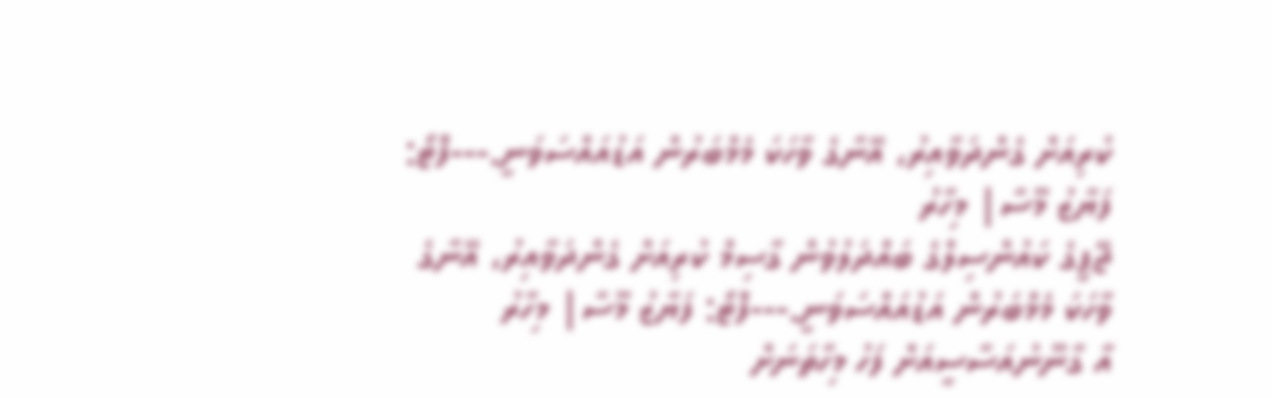ކުރިއަށް ގެންދަވާއިރު، އޭނާގެ ވާހަކަ މެމްބަރުން އަޑުއައްސަވަނީ.---ފޮޓޯ: ފަޔާޒު މޫސާ| މިހާރު
ޖޭޕީގެ ކައުންސިލްގެ ބައްދަލުވުން ގާސިމް ކުރިއަށް ގެންދަވާއިރު، އޭނާގެ ވާހަކަ މެމްބަރުން އަޑުއައްސަވަނީ.---ފޮޓޯ: ފަޔާޒު މޫސާ| މިހާރު
އާ ގާނޫނުއަސާސީއަށް ފަހު މިހާތަނަށް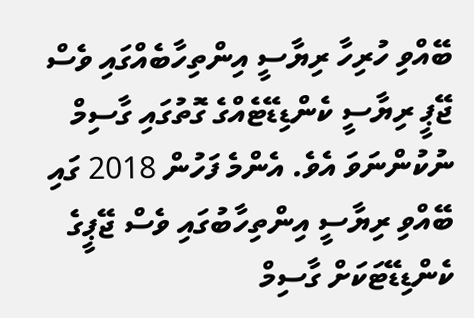ބޭއްވި ހުރިހާ ރިޔާސީ އިންތިހާބެއްގައި ވެސް ޖޭޕީ ރިޔާސީ ކެންޑިޑޭޓެއްގެ ގޮތުގައި ގާސިމް ނުކުންނަވަ އެވެ. އެންމެ ފަހުން 2018 ގައި ބޭއްވި ރިޔާސީ އިންތިހާބުގައި ވެސް ޖޭޕީގެ ކެންޑިޑޭޓަކަށް ގާސިމް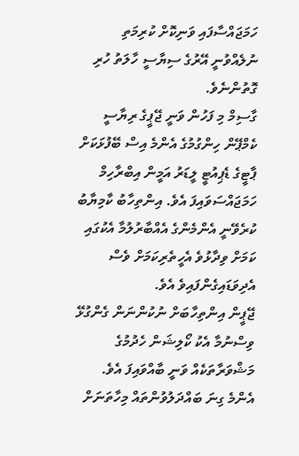ހަމަޖައްސާފައި ވަނިކޮށް ކުރިމަތި ނުލެއްވުނީ އޭރުގެ ސިޔާސީ ހާލަތު ހުރި ގޮތުންނެވެ.
ގާސިމް މި ފަހުން ވަނީ ޖޭޕީގެ ރިޔާސީ ކެމްޕޭން ހިންގުމުގެ އެންމެ އިސް ބޭފުޅަކަށް ޕާޓީގެ ޑެޕިއުޓީ ލީޑަރު އަމީން އިބްރާހިމް ހަމަޖައްސަވައިފަ އެވެ. އިންތިހާބު ކާމިޔާބު ކުރެވޭނީ އެންމެންގެ އެއްބާރުލުމާ އެކުގައި ކަމަށް ވިދާޅުވެ އެހީތެރިކަމަށް ވެސް އެދިވަޑައިގެންފައިވެ އެވެ.
ޖޭޕީން އިންތިހާބަށް ނުކުންނަން ގެންގުޅޭ ވިސްނުމާ އެކު ކޯލިޝަން ހެދުމުގެ މަޝްވަރާތަކެއް ވަނީ ބާއްވައިފަ އެވެ. އެންމެ ގިނަ ބައްދަލުވުންތައް މިހާތަނަށް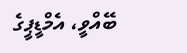ބޭއްވީ، އެމްޑީޕީގެ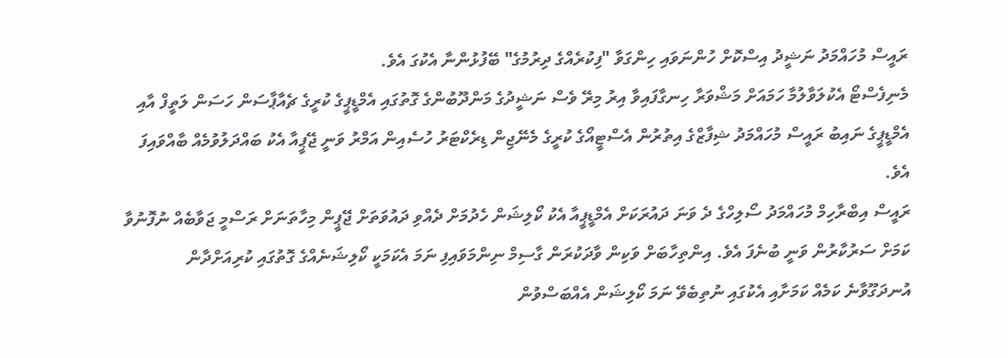ރައީސް މުހައްމަދު ނަޝީދު އިސްކޮށް ހުންނަވައި ހިންގަވާ "ފިކުރެއްގެ ދިރުމުގެ" ބޭފުޅުންނާ އެކުގަ އެވެ.
މެނިފެސްޓޯ އެކުލަވާލުމާ ހަމައަށް މަޝްވަރާ ހިނގާފައިވާ އިރު މިރޭ ވެސް ނަޝީދުގެ މަންދޫބުންގެ ގޮތުގައި އެމްޑީޕީގެ ކުރީގެ ޗެއާޕާސަން ހަސަން ލަތީފް އާއި އެމްޑީޕީގެ ނައިބު ރައީސް މުހައްމަދު ޝިފާޒްގެ އިތުރުން އެސްޓީއޯގެ ކުރީގެ މެނޭޖިން ޑިރެކްޓަރު ހުސެއިން އަމްރު ވަނީ ޖޭޕީއާ އެކު ބައްދަލުވުމެއް ބާއްވައިފަ އެވެ.
ރައީސް އިބްރާހިމް މުހައްމަދު ސޯލިހްގެ ދެ ވަނަ ދައުރަކަށް އެމްޑީޕީއާ އެކު ކޯލިޝަން ހެދުމަށް ދެއްވި ދައުވަތަށް ޖޭޕީން މިހާތަނަށް ރަސްމީ ޖަވާބެއް ނުފޮނުވާ ކަމަށް ސަރުކާރުން ވަނީ ބުނެފަ އެވެ. އިންތިހާބަށް ވަކިން ވާދަކުރަން ގާސިމް ނިންމަވައިފި ނަމަ އެކަމަކީ ކޯލިޝަނެއްގެ ގޮތުގައި ކުރިއަށްދާން އުނދަގޫވާނެ ކަމެއް ކަމަށާއި އެކުގައި ނުތިބެވޭ ނަމަ ކޯލިޝަން އެއްބަސްވުން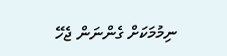ނިމުމަކަށް ގެންނަން ޖެހޭ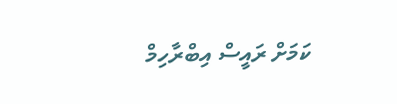ކަމަށް ރައީސް އިބްރާހިމް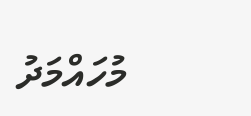މުހައްމަދު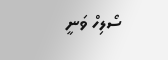ސޯލިހް ވަނީ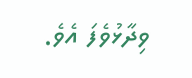ވިދާޅުވެފަ އެވެ.